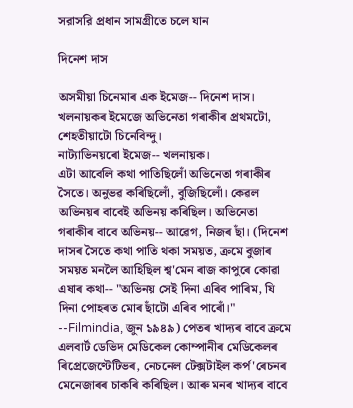সরাসরি প্রধান সামগ্রীতে চলে যান

দিনেশ দাস

অসমীয়া চিনেমাৰ এক ইমেজ-- দিনেশ দাস। খলনায়কৰ ইমেজে অভিনেতা গৰাকীৰ প্ৰথমটো, শেহতীয়াটো চিনেবিন্দু।
নাট্যাভিনয়ৰো ইমেজ-- খলনায়ক।
এটা আবেলি কথা পাতিছিলোঁ অভিনেতা গৰাকীৰ সৈতে। অনুভৱ কৰিছিলোঁ, বুজিছিলোঁ। কেৱল অভিনয়ৰ বাবেই অভিনয় কৰিছিল। অভিনেতা গৰাকীৰ বাবে অভিনয়-- আৱেগ, নিজৰ ছাঁ। (দিনেশ দাসৰ সৈতে কথা পাতি থকা সময়ত, ক্ৰমে বুজাৰ সময়ত মনলৈ আহিছিল শ্ব'মেন ৰাজ কাপুৰে কোৱা এষাৰ কথা-- "অভিনয় সেই দিনা এৰিব পাৰিম, যি দিনা পোহৰত মোৰ ছাঁটো এৰিব পাৰোঁ।" --Filmindia, জুন ১৯৪৯) পেতৰ খাদ্যৰ বাবে ক্ৰমে এলবাৰ্ট ডেভিদ মেডিকেল কোম্পানীৰ মেডিকেলৰ ৰিপ্ৰেজেণ্টেটিভৰ, নেচনেল টেক্সটাইল কৰ্প'ৰেচনৰ মেনেজাৰৰ চাকৰি কৰিছিল। আৰু মনৰ খাদ্যৰ বাবে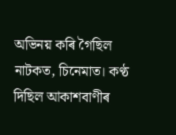অভিনয় কৰি গৈছিল নাটকত, চিনেমাত। কণ্ঠ দিছিল আকাশবাণীৰ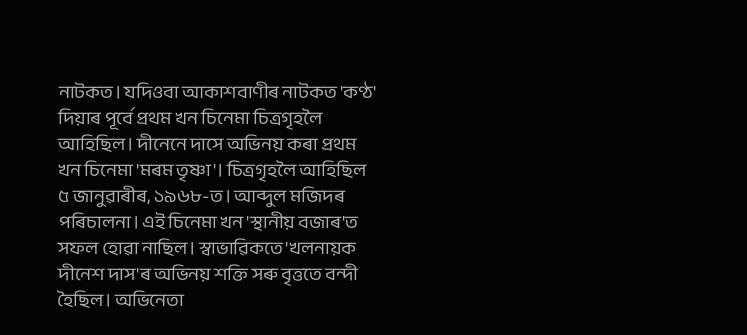নাটকত। যদিওবা আকাশবাণীৰ নাটকত 'কণ্ঠ' দিয়াৰ পূৰ্বে প্ৰথম খন চিনেমা চিত্ৰগৃহলৈ আহিছিল। দীনেনে দাসে অভিনয় কৰা প্ৰথম খন চিনেমা 'মৰম তৃষ্ণা'। চিত্ৰগৃহলৈ আহিছিল ৫ জানুৱাৰীৰ, ১৯৬৮-ত। আব্দুল মজিদৰ পৰিচালনা। এই চিনেমা খন 'স্থানীয় বজাৰ'ত সফল হোৱা নাছিল। স্বাভাৱিকতে 'খলনায়ক দীনেশ দাস'ৰ অভিনয় শক্তি সৰু বৃত্ততে বন্দী হৈছিল। অভিনেতা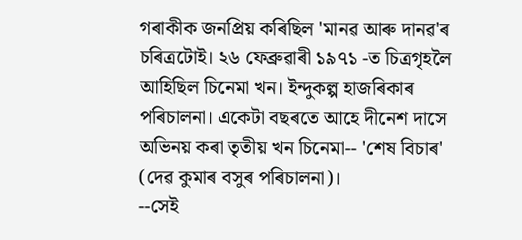গৰাকীক জনপ্ৰিয় কৰিছিল 'মানৱ আৰু দানৱ'ৰ চৰিত্ৰটোই। ২৬ ফেব্ৰুৱাৰী ১৯৭১ -ত চিত্ৰগৃহলৈ আহিছিল চিনেমা খন। ইন্দুকল্প হাজৰিকাৰ পৰিচালনা। একেটা বছৰতে আহে দীনেশ দাসে অভিনয় কৰা তৃতীয় খন চিনেমা-- 'শেষ বিচাৰ' (দেৱ কুমাৰ বসুৰ পৰিচালনা)।
--সেই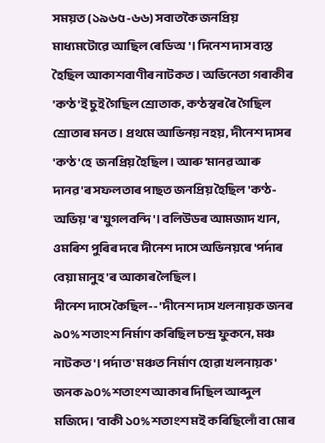সময়ত (১৯৬৫-৬৬) সবাতকৈ জনপ্ৰিয় মাধ্যমটোৱে আছিল ৰেডিঅ'। দিনেশ দাস ব্যস্ত হৈছিল আকাশবাণীৰ নাটকত। অভিনেতা গৰাকীৰ 'কণ্ঠ'ই চুই গৈছিল শ্ৰোতাক, কণ্ঠস্বৰ ৰৈ গৈছিল শ্ৰোতাৰ মনত। প্ৰথমে আভিনয় নহয়, দীনেশ দাসৰ 'কণ্ঠ'হে  জনপ্ৰিয় হৈছিল। আৰু 'মানৱ আৰু দানৱ'ৰ সফলতাৰ পাছত জনপ্ৰিয় হৈছিল 'কণ্ঠ-অভিয়'ৰ 'যুগলবন্দি'। বলিউডৰ আমজাদ খান, ওমৰিশ পুৰিৰ দৰে দীনেশ দাসে অভিনয়ৰে 'পৰ্দাৰ বেয়া মানুহ'ৰ আকাৰ লৈছিল।
দীনেশ দাসে কৈছিল-- 'দীনেশ দাস খলনায়ক জনৰ ৯০% শতাংশ নিৰ্মাণ কৰিছিল চন্দ্ৰ ফুকনে, মঞ্চ নাটকত'। পৰ্দাত 'মঞ্চত নিৰ্মাণ হোৱা খলনায়ক' জনক ৯০% শতাংশ আকাৰ দিছিল আব্দুল মজিদে। 'বাকী ১০% শতাংশ মই কৰিছিলোঁ বা মোৰ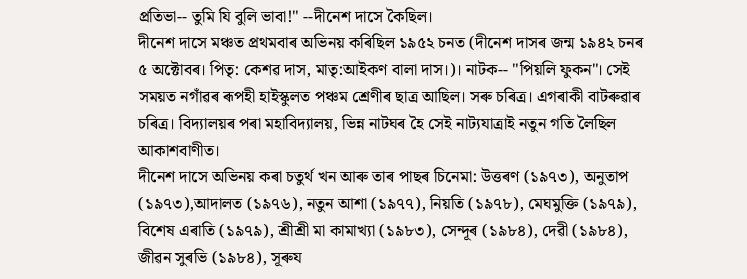প্ৰতিভা-- তুমি যি বুলি ভাবা!" --দীনেশ দাসে কৈছিল।
দীনেশ দাসে মঞ্চত প্ৰথমবাৰ অভিনয় কৰিছিল ১৯৫২ চনত (দীনেশ দাসৰ জন্ম ১৯৪২ চনৰ ৫ অক্টোবৰ। পিতৃ: কেশৱ দাস, মাতৃ:আইকণ বালা দাস।)। নাটক-- "পিয়লি ফুকন"। সেই সময়ত নগাঁৱৰ ৰূপহী হাইস্কুলত পঞ্চম শ্ৰেণীৰ ছাত্ৰ আছিল। সৰু চৰিত্ৰ। এগৰাকী বাটৰুৱাৰ চৰিত্ৰ। বিদ্যালয়ৰ পৰা মহাবিদ্যালয়, ভিন্ন নাটঘৰ হৈ সেই নাট্যযাত্ৰাই নতুন গতি লৈছিল আকাশবাণীত।
দীনেশ দাসে অভিনয় কৰা চতুৰ্থ খন আৰু তাৰ পাছৰ চিনেমা: উত্তৰণ (১৯৭৩), অনুতাপ (১৯৭৩),আদালত (১৯৭৬), নতুন আশা (১৯৭৭), নিয়তি (১৯৭৮), মেঘমুক্তি (১৯৭৯), বিশেষ এৰাতি (১৯৭৯), শ্ৰীশ্ৰী মা কামাখ্যা (১৯৮৩), সেন্দূৰ (১৯৮৪), দেৱী (১৯৮৪), জীৱন সুৰভি (১৯৮৪), সূৰুয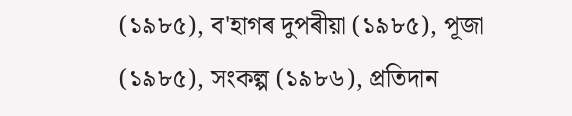(১৯৮৫), ব'হাগৰ দুপৰীয়া (১৯৮৫), পূজা (১৯৮৫), সংকল্প (১৯৮৬), প্ৰতিদান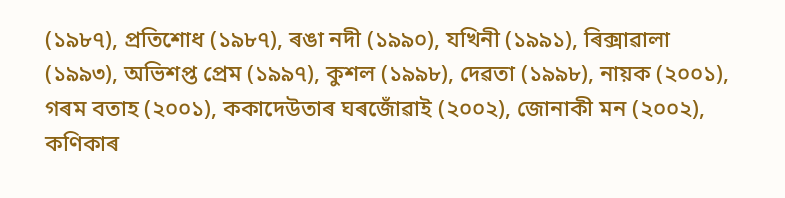(১৯৮৭), প্ৰতিশোধ (১৯৮৭), ৰঙা নদী (১৯৯০), যখিনী (১৯৯১), ৰিক্সাৱালা (১৯৯৩), অভিশপ্ত প্ৰেম (১৯৯৭), কুশল (১৯৯৮), দেৱতা (১৯৯৮), নায়ক (২০০১), গৰম বতাহ (২০০১), ককাদেউতাৰ ঘৰজোঁৱাই (২০০২), জোনাকী মন (২০০২), কণিকাৰ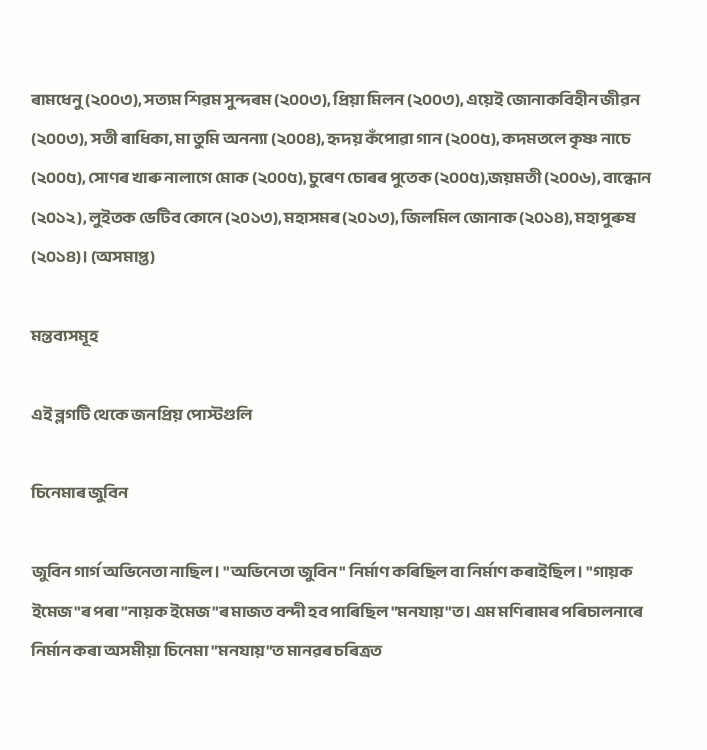ৰামধেনু (২০০৩), সত্যম শিৱম সুন্দৰম (২০০৩), প্ৰিয়া মিলন (২০০৩), এয়েই জোনাকবিহীন জীৱন (২০০৩), সতী ৰাধিকা, মা তুমি অনন্যা (২০০৪), হৃদয় কঁপোৱা গান (২০০৫), কদমতলে কৃষ্ণ নাচে (২০০৫), সোণৰ খাৰু নালাগে মোক (২০০৫), চুৰেণ চোৰৰ পুতেক (২০০৫),জয়মতী (২০০৬), বান্ধোন (২০১২), লুইতক ভেটিব কোনে (২০১৩), মহাসমৰ (২০১৩), জিলমিল জোনাক (২০১৪), মহাপুৰুষ (২০১৪)। (অসমাপ্ত)

মন্তব্যসমূহ

এই ব্লগটি থেকে জনপ্রিয় পোস্টগুলি

চিনেমাৰ জুবিন

জুবিন গাৰ্গ অভিনেতা নাছিল। "অভিনেতা জুবিন" নিৰ্মাণ কৰিছিল বা নিৰ্মাণ কৰাইছিল। "গায়ক ইমেজ"ৰ পৰা "নায়ক ইমেজ"ৰ মাজত বন্দী হব পাৰিছিল "মনযায়"ত। এম মণিৰামৰ পৰিচালনাৰে নিৰ্মান কৰা অসমীয়া চিনেমা "মনযায়"ত মানৱৰ চৰিত্ৰত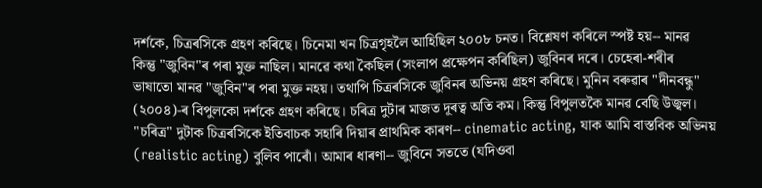দৰ্শকে, চিত্ৰৰসিকে গ্ৰহণ কৰিছে। চিনেমা খন চিত্ৰগৃহলৈ আহিছিল ২০০৮ চনত। বিশ্লেষণ কৰিলে স্পষ্ট হয়-- মানৱ কিন্তু "জুবিন"ৰ পৰা মুক্ত নাছিল। মানৱে কথা কৈছিল (সংলাপ প্ৰক্ষেপন কৰিছিল) জুবিনৰ দৰে। চেহেৰা-শৰীৰ ভাষাতো মানৱ "জুবিন"ৰ পৰা মুক্ত নহয়। তথাপি চিত্ৰৰসিকে জুবিনৰ অভিনয় গ্ৰহণ কৰিছে। মুনিন বৰুৱাৰ "দীনবন্ধু" (২০০৪)-ৰ বিপুলকো দৰ্শকে গ্ৰহণ কৰিছে। চৰিত্ৰ দুটাৰ মাজত দূৰত্ব অতি কম। কিন্তু বিপুলতকৈ মানৱ বেছি উজ্বল। "চৰিত্ৰ" দুটাক চিত্ৰৰসিকে ইতিবাচক সহাৰি দিয়াৰ প্ৰাথমিক কাৰণ-- cinematic acting, যাক আমি বাস্তবিক অভিনয় (realistic acting) বুলিব পাৰোঁ। আমাৰ ধাৰণা-- জুবিনে সততে (যদিওবা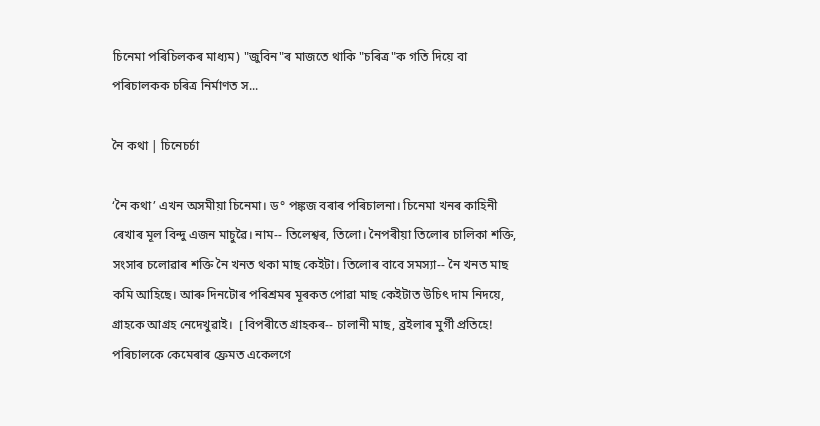চিনেমা পৰিচিলকৰ মাধ্যম) "জুবিন"ৰ মাজতে থাকি "চৰিত্ৰ"ক গতি দিয়ে বা পৰিচালকক চৰিত্ৰ নিৰ্মাণত স...

নৈ কথা | চিনেচৰ্চা

‘নৈ কথা’ এখন অসমীয়া চিনেমা। ড° পঙ্কজ বৰাৰ পৰিচালনা। চিনেমা খনৰ কাহিনী ৰেখাৰ মূল বিন্দু এজন মাচুৱৈ। নাম-- তিলেশ্বৰ, তিলো। নৈপৰীয়া তিলোৰ চালিকা শক্তি, সংসাৰ চলোৱাৰ শক্তি নৈ খনত থকা মাছ কেইটা। তিলোৰ বাবে সমস্যা-- নৈ খনত মাছ কমি আহিছে। আৰু দিনটোৰ পৰিশ্ৰমৰ মূৰকত পোৱা মাছ কেইটাত উচিৎ দাম নিদয়ে, গ্ৰাহকে আগ্ৰহ নেদেখুৱাই।  [বিপৰীতে গ্ৰাহকৰ-- চালানী মাছ, ব্ৰইলাৰ মুৰ্গী প্ৰতিহে! পৰিচালকে কেমেৰাৰ ফ্ৰেমত একেলগে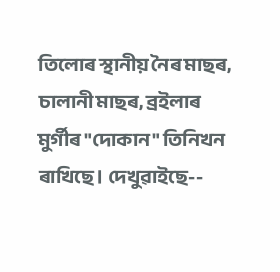তিলোৰ স্থানীয় নৈৰ মাছৰ, চালানী মাছৰ, ব্ৰইলাৰ মুৰ্গীৰ "দোকান" তিনিখন ৰাখিছে। দেখুৱাইছে--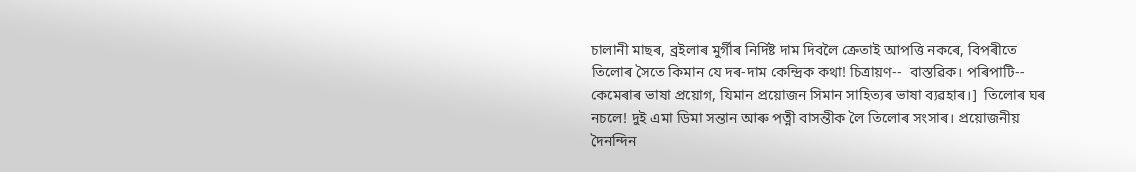চালানী মাছৰ, ব্ৰইলাৰ মুৰ্গীৰ নিৰ্দিষ্ট দাম দিবলৈ ক্ৰেতাই আপত্তি নকৰে, বিপৰীতে তিলোৰ সৈতে কিমান যে দৰ-দাম কেন্দ্ৰিক কথা! চিত্ৰায়ণ--  বাস্তৱিক। পৰিপাটি-- কেমেৰাৰ ভাষা প্ৰয়োগ, যিমান প্ৰয়োজন সিমান সাহিত্যৰ ভাষা ব্যৱহাৰ।]  তিলোৰ ঘৰ নচলে! দুই এমা ডিমা সন্তান আৰু পত্নী বাসন্তীক লৈ তিলোৰ সংসাৰ। প্ৰয়োজনীয় দৈনন্দিন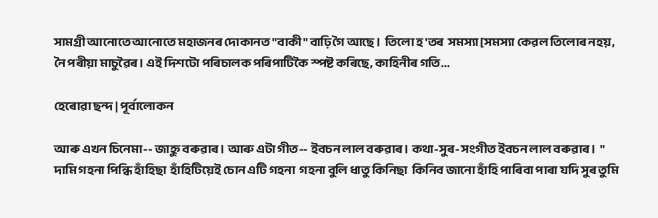সামগ্ৰী আনোতে আনোতে মহাজনৰ দোকানত "বাকী" বাঢ়ি গৈ আছে।  তিলো হ'তৰ  সমস্যা [সমস্যা কেৱল তিলোৰ নহয়, নৈ পৰীয়া মাচুৱৈৰ। এই দিশটো পৰিচালক পৰিপাটিকৈ স্পষ্ট কৰিছে, কাহিনীৰ গতি...

হেৰোৱা ছন্দ | পূৰ্বালোকন

আৰু এখন চিনেমা-- জাহ্নু বৰুৱাৰ। আৰু এটা গীত-- ইবচন লাল বৰুৱাৰ। কথা-সুৰ-সংগীত ইবচন লাল বৰুৱাৰ।  " দামি গহনা পিন্ধি হাঁহিছা  হাঁহিটিয়েই চোন এটি গহনা  গহনা বুলি ধাতু কিনিছা  কিনিব জানো হাঁহি পাৰিবা পাৰা যদি সুৰ তুমি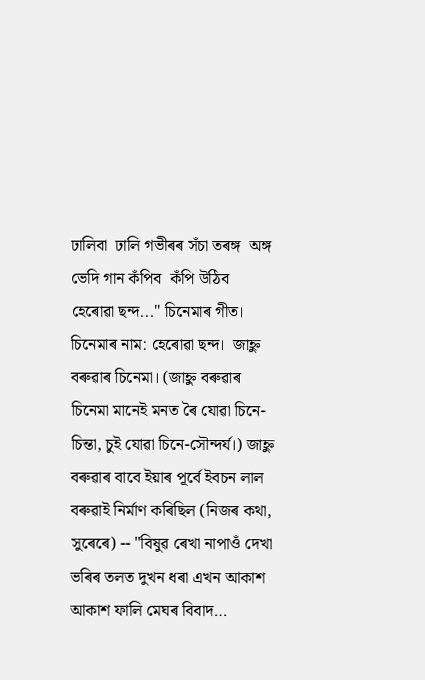ঢালিবা  ঢালি গভীৰৰ সঁচা তৰঙ্গ  অঙ্গ ভেদি গান কঁপিব  কঁপি উঠিব হেৰোৱা ছন্দ..." চিনেমাৰ গীত।  চিনেমাৰ নাম: হেৰোৱা ছন্দ।  জাহ্নু বৰুৱাৰ চিনেমা। (জাহ্নু বৰুৱাৰ চিনেমা মানেই মনত ৰৈ যোৱা চিনে-চিন্তা, চুই যোৱা চিনে-সৌন্দৰ্য।) জাহ্নু বৰুৱাৰ বাবে ইয়াৰ পূৰ্বে ইবচন লাল বৰুৱাই নিৰ্মাণ কৰিছিল (নিজৰ কথা, সুৰেৰে) -- "বিষুৱ ৰেখা নাপাওঁ দেখা ভৰিৰ তলত দুখন ধৰা এখন আকাশ আকাশ ফালি মেঘৰ বিবাদ…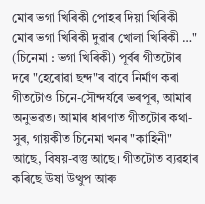মোৰ ভগা খিৰিকী পোহৰ দিয়া খিৰিকী মোৰ ভগা খিৰিকী দুৱাৰ খোলা খিৰিকী …" (চিনেমা : ভগা খিৰিকী) পূৰ্বৰ গীতটোৰ দৰে "হেৰোৱা ছন্দ"ৰ বাবে নিৰ্মাণ কৰা গীতটোও চিনে-সৌন্দৰ্যৰে ভৰপূৰ, আমাৰ অনুভৱত। আমাৰ ধাৰণাত গীতটোৰ কথা-সুৰ, গায়কীত চিনেমা খনৰ "কাহিনী" আছে, বিষয়-বস্তু আছে। গীতটোত ব্যৱহাৰ কৰিছে ঊষা উত্থুপ আৰু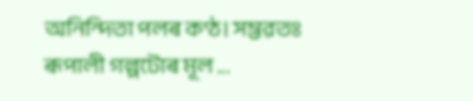অনিন্দিতা পলৰ কণ্ঠ। সম্ভৱতঃ ৰূপালী গল্পটোৰ মূল ...